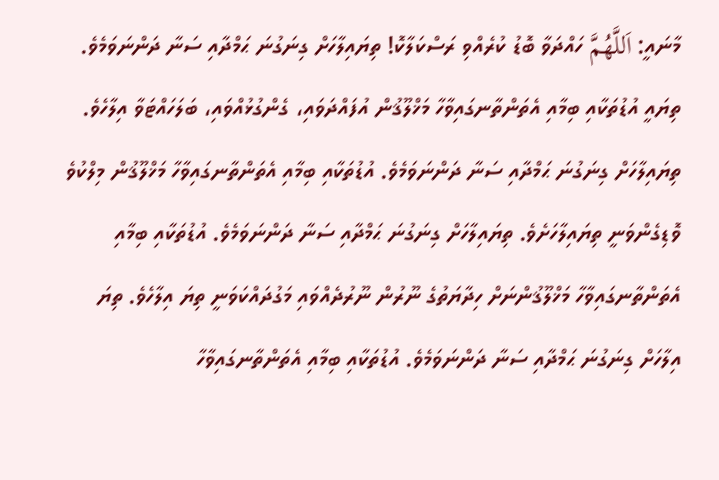މާނައީ: اَللَّهُمَّ ހައްދަވާ ބޮޑު ކުރެއްވި ރަސްކަލާކޮ! ތިޔައިލާހަށް ގިނަގުނަ ޙަމްދާއި ސަނާ ދަންނަވަމެވެ. ތިޔައީ އުޑުތަކާއި ބިމާއި އެތަންތާނގައިވާހާ މަޚްލޫޤުން އުފައްދަވައި، ގެންގުޅުއްވައި، ބަލަހައްޓަވާ އިލާހެވެ. ތިޔައިލާހަށް ގިނަގުނަ ޙަމްދާއި ސަނާ ދަންނަވަމެވެ. އުޑުތަކާއި ބިމާއި އެތަންތާނގައިވާހާ މަޚްލޫޤުން މިލްކުވެ ވޮޑިގެންވަނީ ތިޔައިލާހަށެވެ. ތިޔައިލާހަށް ގިނަގުނަ ޙަމްދާއި ސަނާ ދަންނަވަމެވެ. އުޑުތަކާއި ބިމާއި އެތަންތާނގައިވާހާ މަޚްލޫޤުންނަށް ހިދާޔަތުގެ ނޫރުން ނޫރުދެއްވައި މަގުދައްކަވަނީ ތިޔަ އިލާހެވެ. ތިޔަ އިލާހަށް ގިނަގުނަ ޙަމްދާއި ސަނާ ދަންނަވަމެވެ. އުޑުތަކާއި ބިމާއި އެތަންތާނގައިވާހާ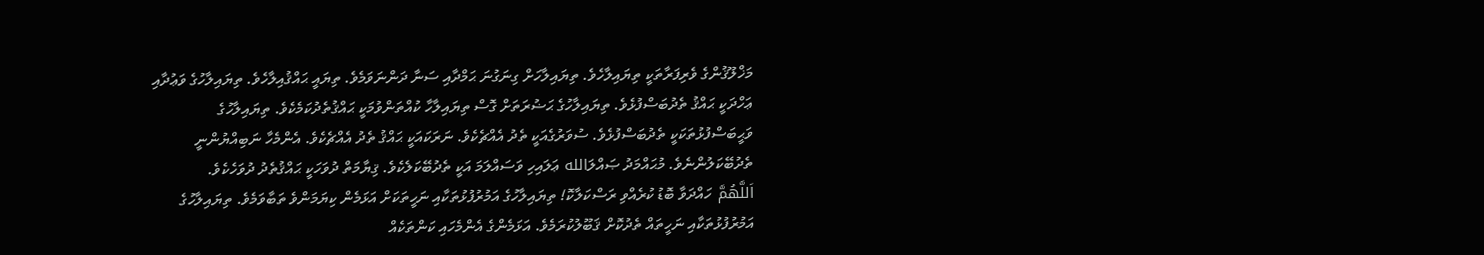މަޚްލޫޤުންގެ ވެރިފަރާތަކީ ތިޔައިލާހެވެ. ތިޔައިލާހަށް ގިނަގުނަ ޙަމްދާއި ސަނާ ދަންނަވަމެވެ. ތިޔައީ ޙައްޤުއިލާހެވެ. ތިޔައިލާހުގެ ވަޢުދާއި ޢަހްދަކީ ޙައްޤު ތެދުބަސްފުޅެވެ. ތިޔައިލާހުގެ ޙަޟުރަތަށް ގޮސް ތިޔައިލާހާ ކުއްތަންވުމަކީ ޙައްޤުތެދުކަމެކެވެ. ތިޔައިލާހުގެ ވަޙީބަސްފުޅުތަކަކީ ތެދުބަސްފުޅެވެ. ސުވަރުގެއަކީ ތެދު އެއްޗެކެވެ. ނަރަކައަކީ ޙައްޤު ތެދު އެއްޗެކެވެ. އެންމެހާ ނަބިއްޔުންނީ ތެދުބޭކަލުންނެވެ. މުޙައްމަދު ޞައްލަالله ޢަލައިހި ވަސައްލަމަ އަކީ ތެދުބޭކަލެކެވެ. ޤިޔާމަތް ދުވަހަކީ ޙައްޤުތެދު ދުވަހެކެވެ.
اَللَّهُمَّ ހައްދަވާ ބޮޑު ކުރެއްވި ރަސްކަލާކޮ! ތިޔައިލާހުގެ އަމުރުފުޅުތަކާއި ނަހީތަކަށް އަޅަމެން ކިޔަމަންވެ ތަބާވަމެވެ. ތިޔައިލާހުގެ އަމުރުފުޅުތަކާއި ނަހީތައް ތެދުކޮށް ޤަބޫލުކުރަމެވެ. އަޅަމެންގެ އެންމެހައި ކަންތަކެއް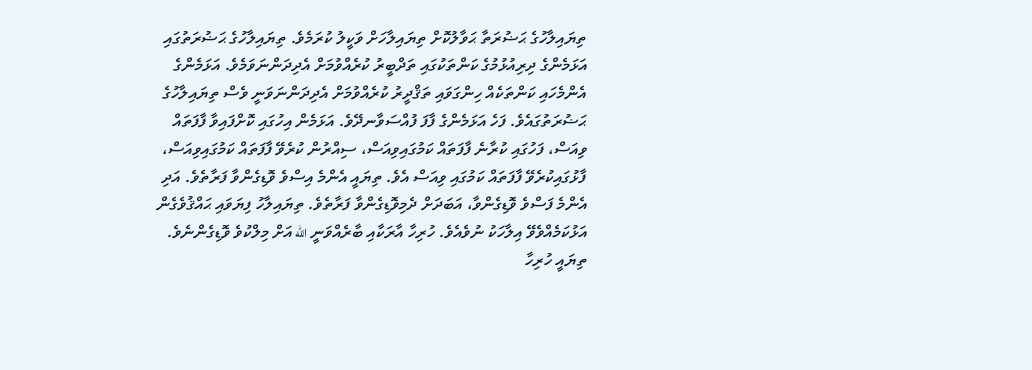ތިޔައިލާހުގެ ޙަޟުރަތާ ޙަވާލުކޮށް ތިޔައިލާހަށް ވަކީލު ކުރަމެވެ. ތިޔައިލާހުގެ ޙަޟުރަތުގައި އަޅަމެންގެ ދިރިއުޅުމުގެ ކަންތަކުގައި ތަދްބީރު ކުރެއްވުމަށް އެދިދަންނަވަމެވެ. އަޅަމެންގެ އެންމެހައި ކަންތަކެއް ހިންގަވައި ތަޤްދީރު ކުރެއްވުމަށް އެދިދަންނަވަނީ ވެސް ތިޔައިލާހުގެ ޙަޟުރަތުގައެވެ. ފަހެ އަޅަމެންގެ ފާފަ ފުއްސަވާނދޭވެ. އަޅަމެން އިހުގައި ކޮށްފައިވާ ފާފަތައް ވިއަސް، ފަހުގައި ކުރާނެ ފާފަތައް ކަމުގައިވިއަސް، ސިއްރުން ކުރެވޭ ފާފަތައް ކަމުގައިވިއަސް، ފާޅުގައިކުރެވޭ ފާފަތައް ކަމުގައި ވިއަސް އެވެ. ތިޔައީ އެންމެ އިސްވެ ވޮޑިގެންވާ ފަރާތެވެ. އަދި އެންމެ ފަސްވެ ވޮޑިގެންވާ، އަބަދަށް ދެމިވޮޑިގެންވާ ފަރާތެވެ. ތިޔައިލާހު ފިޔަވައި ޙައްޤުވެގެން އަޅުކަމެއްވެވޭ އިލާހަކު ނުވެއެވެ. ހުރިހާ އާރަކާއި ބާރެއްވަނީ الله އަށް މިލްކުވެ ވޮޑިގެންނެވެ. ތިޔައީ ހުރިހާ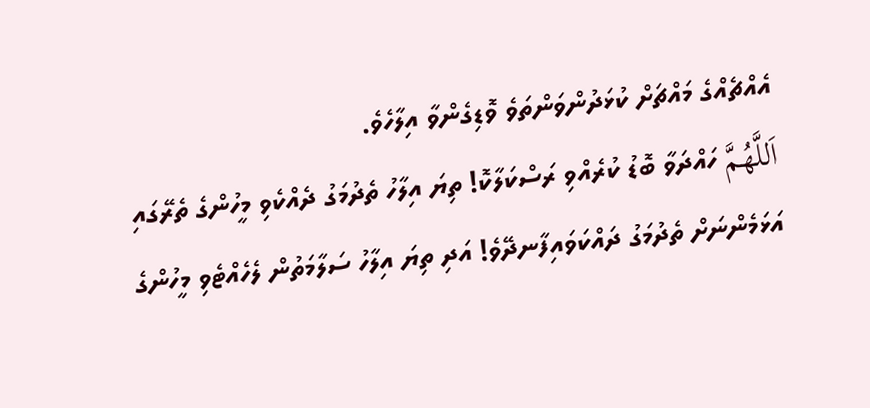އެއްޗެއްގެ މައްޗަށް ކުޅަދުންވަންތަވެ ވޮޑިގެންވާ އިލާހެވެ.
اَللَّهُمَّ ހައްދަވާ ބޮޑު ކުރެއްވި ރަސްކަލާކޮ! ތިޔަ އިލާހު ތެދުމަގު ދެއްކެވި މީހުންގެ ތެރޭގައި އަޅަމެންނަށް ތެދުމަގު ދައްކަވައިފާނދޭވެ! އަދި ތިޔަ އިލާހު ސަލާމަތުން ލެހެއްޓެވި މީހުންގެ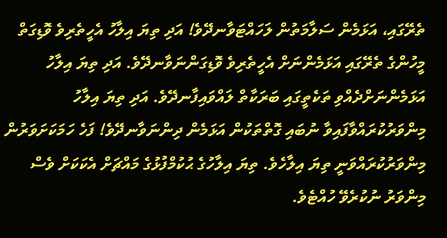ތެރޭގައި، އަޅަމެން ސަލާމަތުން ލަހައްޓަވާނދޭވެ! އަދި ތިޔަ އިލާހު އެހީތެރިވެ ވޮޑިގަތް މީހުންގެ ތެރޭގައި އަޅަމެންނަށް އެހީތެރިވެ ވޮޑިގަންނަވާނދޭވެ. އަދި ތިޔަ އިލާހު އަޅަމެންނަށްދެއްވި ތަކެތީގައި ބަރަކާތް ލައްވައިފާނދޭވެ. އަދި ތިޔަ އިލާހު މިންވަރުކުރައްވާފައިވާ ނުބައި ގޮތްތަކުން އަޅަމެން ދިންނަވާނދޭވެ! ފަހެ ހަމަކަށަވަރުން މިންވަރުކުރައްވަނީ ތިޔަ އިލާހެވެ. ތިޔަ އިލާހުގެ ޙުކުމްފުޅުގެ މައްޗަށް އެކަކަށް ވެސް މިންވަރު ނުކުރެވޭ ހުއްޓެވެ.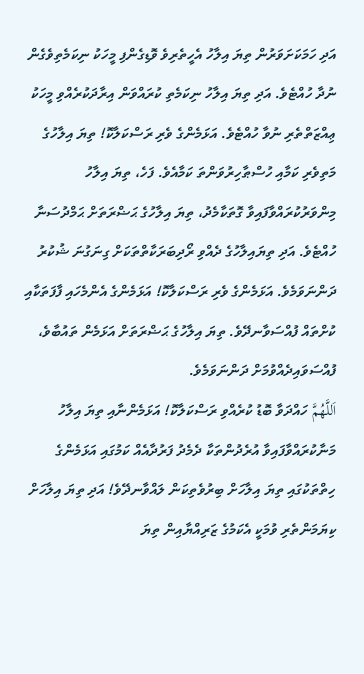އަދި ހަމަކަށަވަރުން ތިޔަ އިލާހު އެހީތެރިވެ ވޮޑިގެންފި މީހަކު ނިކަމެތިވެގެން ނުދާ ހުއްޓެވެ. އަދި ތިޔަ އިލާހު ނިކަމެތި ކުރައްވަން އިރާދަކުރެއްވި މީހަކު ޢިއްޒަތްތެރި ނުވާ ހުއްޓެވެ. އަޅަމެންގެ ވެރި ރަސްކަލާކޮ! ތިޔަ އިލާހުގެ މަތިވެރި ކަމާއި ހުސްޠާހިރުވަންތަ ކަމާއެވެ. ފަހެ، ތިޔަ އިލާހު މިންވަރުކުރައްވާފައިވާ ގޮތަކާމެދު، ތިޔަ އިލާހުގެ ޙަޟްރަތަށް ޙަމްދުސަނާ ހުއްޓެވެ. އަދި ތިޔައިލާހުގެ ދެއްވި ރޯދިބަރަކާތްތަކަށް ގިނަގުނަ ޝުކުރު ދަންނަވަމެވެ. އަޅަމެންގެ ވެރި ރަސްކަލާކޮ! އަޅަމެންގެ އެންމެހައި ފާފަތަކާއި ކުށްތައް ފުއްސަވާނދޭވެ. ތިޔަ އިލާހުގެ ޙަޟްރަތަށް އަޅަމެން ތައުބާވެ، ފުއްސަވައިދެއްވުމަށް ދަންނަވަމެވެ.
اَللَّهُمَّ ހައްދަވާ ބޮޑު ކުރެއްވި ރަސްކަލާކޮ! އަޅަމެންނާއި ތިޔަ އިލާހު މަނާކުރައްވާފައިވާ އުރެދުންތަކާ ދެމެދު ފަރުދާއެއް ކަމުގައި އަޅަމެންގެ ހިތްތަކުގައި ތިޔަ އިލާހަށް ބިރުވެތިކަން ލައްވާނދޭވެ! އަދި ތިޔަ އިލާހަށް ކިޔަމަންތެރި ވުމަކީ އެކަމުގެ ޒަރިއްޔާއިން ތިޔަ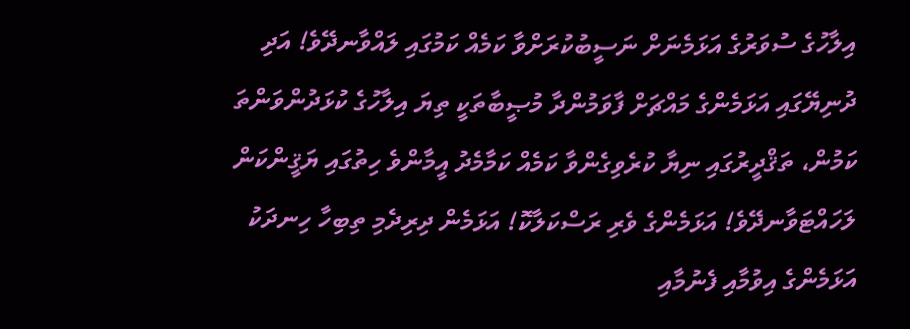އިލާހުގެ ސުވަރުގެ އަޅަމެނަށް ނަސީބުކުރަށްވާ ކަމެއް ކަމުގައި ލައްވާނދޭވެ! އަދި ދުނިޔޭގައި އަޅަމެންގެ މައްޗަށް ފާވަމުންދާ މުޞީބާތަކީ ތިޔަ އިލާހުގެ ކުޅަދުންވަންތަ ކަމުން، ތަޤްދީރުގައި ނިޔާ ކުރެވިގެންވާ ކަމެއް ކަމާމެދު އީމާންވެ ހިތުގައި ޔަޤީންކަން ލަހައްޓަވާނދޭވެ! އަޅަމެންގެ ވެރި ރަސްކަލާކޮ! އަޅަމެން ދިރިދެމި ތިބިހާ ހިނދަކު އަޅަމެންގެ އިވުމާއި ފެނުމާއި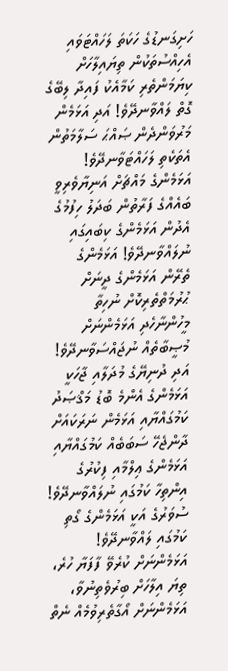ހަށިގަނޑުގެ ހަކަތަ ލަހައްޓަވައި އެހިއްސުތަކުން ތިޔައިލާހަށް ކިޔަމަންތެރި ކަމާއެކު ފައިދާ ލިބޭގެ ގޮތް ލައްވާނދޭވެ! އަދި އަޅަމެން މަރުވަންދެން ޞައްޙަ ސަލާމަތުން އެތަކެތި ލަހައްޓަވާނދޭވެ! އަޅަމެންގެ މައްޗަށް އަނިޔާވެރިވީ ބައެއްގެ ފަރާތުން ބަދަލު ހިފުމުގެ އެދުން އަޅަމެންގެ ކިބައިގައި ނުލައްވާނދޭވެ! އަޅަމެންގެ ތެރޭން އަޅަމެންގެ ދީނަށް ޙުރުމަތްތެރިކޮށް ނުހިތާ މީހުންނާހެދި އަޅަމެންނަށް މުޞީބާތެއް ނުޖައްސަވާނދޭވެ! އަދި ދުނިޔޭގެ މުދަލާއި ޖާހަކީ އަޅަމެންގެ އެންމެ ބޮޑު މަޤްޞަދު ކަމުގައްޔާއި އަޅަމެން ނަރަކައަށް ދާންޖެހޭ ސަބަބެއް ކަމުގައްޔާއި އަޅަމެންގެ ޢިލްމާއި ފިކުރުގެ އިންތިހާ ކަމުގައި ނުލައްވާނދޭވެ! ސުވަރުގެ އަކީ އަޅަމެންގެ ގޯތި ކަމުގައި ލައްވާނދޭވެ! އަޅަމެންނަށް ކުރެވޭ ފާފަޔާ ހުރެ، ތިޔަ އިލާހަށް ބިރުވެތިނުވާ، އަޅަމެންނަށް އޯގާތެރިވުމެއް ނެތް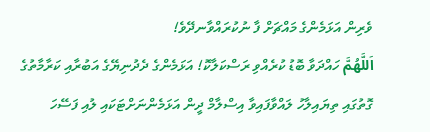ވެރިން އަޅަމެންގެ މައްޗަށް ފާ ނުކުރައްވާނދޭވެ!
اَللَّهُمَّ ހައްދަވާ ބޮޑު ކުރެއްވި ރަސްކަލާކޮ! އަޅަމެންގެ ދެދުނިޔޭގެ އަބުރާއި ކަރާމާތުގެ ގޮތުގައި ތިޔައިލާހު ލައްވާފައިވާ އިސްލާމް ދީން އަޅަމެންނަށްޓަކައި ލުއި ފަސޭހަ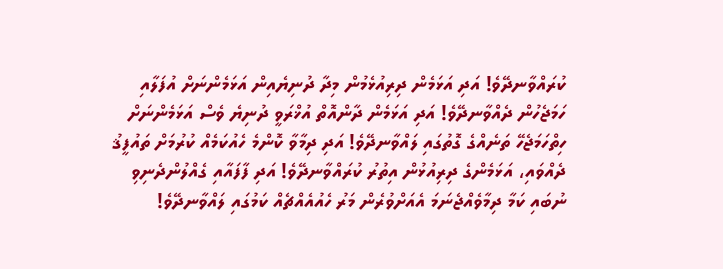ކުރައްވާނދޭވެ! އަދި އަޅަމެން ދިރިއުޅެމުން މިދާ ދުނިޔެއިން އަޅަމެންނަށް އުފަލާއި ހަމަޖެހުން ދެއްވާނދޭވެ! އަދި އަޅަމެން ދާންއޮތް އުޚްރަވީ ދުނިޔެ ވެސް އަޅަމެންނަށް ހިތްހަމަޖެހޭ ތަނެއްގެ ގޮތުގައި ލައްވާނދޭވެ! އަދި ދިމާވާ ކޮންމެ ހެއުކަމެއް ކުރުމަށް ތައުފީޤު ދެއްވައި، އަޅަމެންގެ ދިރިއުޅުން އިތުރު ކުރައްވާނދޭވެ! އަދި ފާފައާއި ގެއްލުންދެނިވި ނުބައި ކަމާ ދިމާވެއްޖެނަމަ އެއަށްވުރެން މަރު ހެއުއެއްޗެއް ކަމުގައި ލައްވާނދޭވެ!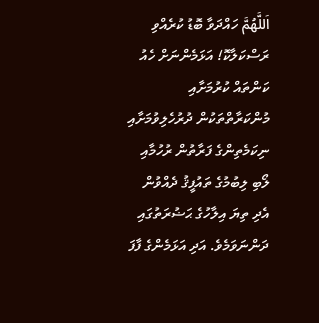اَللَّهُمَّ ހައްދަވާ ބޮޑު ކުރެއްވި ރަސްކަލާކޮ! އަޅަމެންނަށް ހެއު ކަންތައް ކުރުމަށާއި މުންކަރާތްތަކުން ދުރުހެލިވުމަށާއި ނިކަމެތިންގެ ފަރާތުން ރުހުމާއި ލޯބި ލިބުމުގެ ތައުފީޤު ދެއްވުން އެދި ތިޔަ އިލާހުގެ ޙަޟުރަތުގައި ދަންނަވަމެވެ. އަދި އަޅަމެންގެ ފާފަ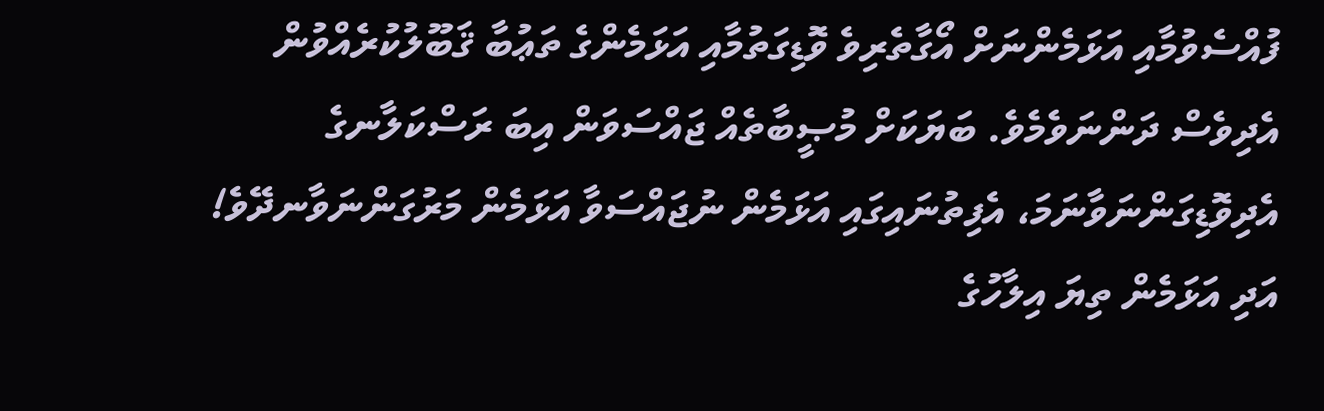ފުއްސެވުމާއި އަޅަމެންނަށް އޯގާތެރިވެ ވޮޑިގަތުމާއި އަޅަމެންގެ ތަޢުބާ ޤަބޫލުކުރެއްވުން އެދިވެސް ދަންނަވެމެވެ. ބަޔަކަށް މުޞީބާތެއް ޖައްސަވަން އިބަ ރަސްކަލާނގެ އެދިވޮޑިގަންނަވާނަމަ، އެފިތުނައިގައި އަޅަމެން ނުޖައްސަވާ އަޅަމެން މަރުގަންނަވާނދޭވެ! އަދި އަޅަމެން ތިޔަ އިލާހުގެ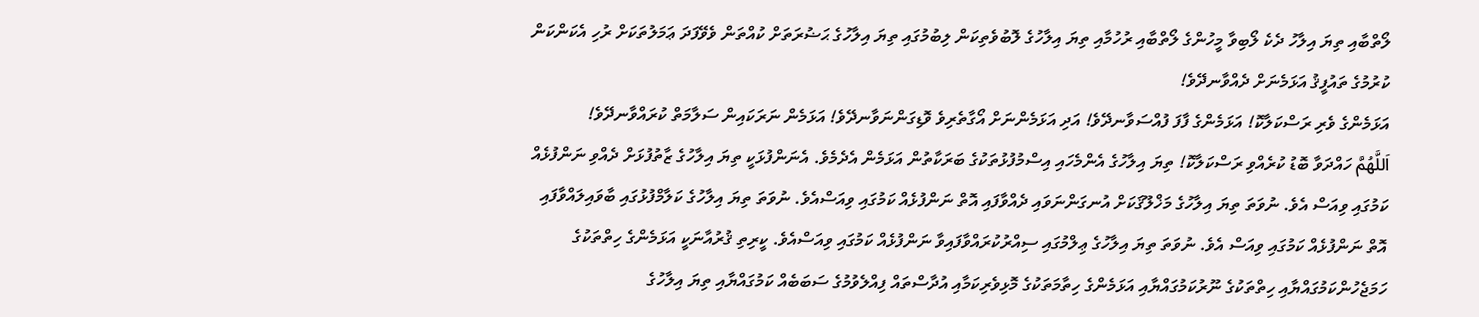ލޯތްބާއި ތިޔަ އިލާހު ދެކެ ލޯބިވާ މީހުންގެ ލޯތްބާއި ރުހުމާއި ތިޔަ އިލާހުގެ ލޮބުވެތިކަން ލިބުމުގައި ތިޔަ އިލާހުގެ ޙަޟުރަތަށް ކުއްތަން ވެވޭފަދަ ޢަމަލުތަކަށް ރުހި އެކަންކަން ކުރުމުގެ ތައުފީޤު އަޅަމެނަށް ދެއްވާނދޭވެ!
އަޅަމެންގެ ވެރި ރަސްކަލާކޮ! އަޅަމެންގެ ފާފަ ފުއްސަވާނދޭވެ! އަދި އަޅަމެންނަށް އޯގާތެރިވެ ވޮޑިގަންނަވާނދޭވެ! އަޅަމެން ނަރަކައިން ސަލާމަތް ކުރައްވާނދޭވެ!
اَللَّهُمَّ ހައްދަވާ ބޮޑު ކުރެއްވި ރަސްކަލާކޮ! ތިޔަ އިލާހުގެ އެންމެހައި އިސްމުފުޅުތަކުގެ ބަރަކާތުން އަޅަމެން އެދެމެވެ. އެނަންފުޅަކީ ތިޔަ އިލާހުގެ ޒާތުފުޅަށް ދެއްވި ނަންފުޅެއް ކަމުގައި ވިއަސް އެވެ. ނުވަތަ ތިޔަ އިލާހުގެ މަޚްލޫޤަކަށް އުނގަންނަވައި ދެއްވާފައި އޮތް ނަންފުޅެއް ކަމުގައި ވިއަސްއެވެ. ނުވަތަ ތިޔަ އިލާހުގެ ކަލާމްފުޅުގައި ބާވައިލައްވާފައި އޮތް ނަންފުޅެއް ކަމުގައި ވިއަސް އެވެ. ނުވަތަ ތިޔަ އިލާހުގެ ޢިލްމުގައި ސިއްރުކުރައްވާފައިވާ ނަންފުޅެއް ކަމުގައި ވިއަސްއެވެ. ކީރިތި ޤުރުއާނަކީ އަޅަމެންގެ ހިތްތަކުގެ ހަމަޖެހުންކަމުގައްޔާއި ހިތްތަކުގެ ނޫރުކަމުގައްޔާއި އަޅަމެންގެ ހިތާމަތަކުގެ މޮޅިވެރިކަމާއި އުދާސްތައް ފިއްލެވުމުގެ ސަބަބެއް ކަމުގައްޔާއި ތިޔަ އިލާހުގެ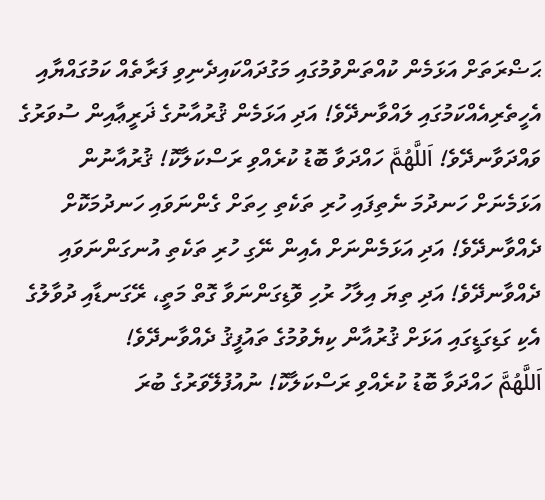ޙަޟްރަތަށް އަޅަމެން ކުއްތަންވުމުގައި މަގުދައްކައިދެނިވި ފަރާތެއް ކަމުގައްޔާއި އެހީތެރިއެއްކަމުގައި ލައްވާނދޭވެ! އަދި އަޅަމެން ޤުރުއާނުގެ ޛަރީޢާއިން ސުވަރުގެ ވައްދަވާނދޭވެ! اَللَّهُمَّ ހައްދަވާ ބޮޑު ކުރެއްވި ރަސްކަލާކޮ! ޤުރުއާނުން އަޅަމެނަށް ހަނދުމަ ނެތިފައި ހުރި ތަކެތި ހިތަށް ގެންނަވައި ހަނދުމަކޮށް ދެއްވާނދޭވެ! އަދި އަޅަމެންނަށް އެއިން ނޭގި ހުރި ތަކެތި އުނގަންނަވައި ދެއްވާނދޭވެ! އަދި ތިޔަ އިލާހު ރުހި ވޮޑިގަންނަވާ ގޮތް މަތީ، ރޭގަނޑާއި ދުވާލުގެ އެކި ގަޑިގަޑީގައި އަޅަށް ޤުރުއާން ކިޔެވުމުގެ ތައުފީޤު ދެއްވާނދޭވެ!
اَللَّهُمَّ ހައްދަވާ ބޮޑު ކުރެއްވި ރަސްކަލާކޮ! ނުއުފުލޭވަރުގެ ބުރަ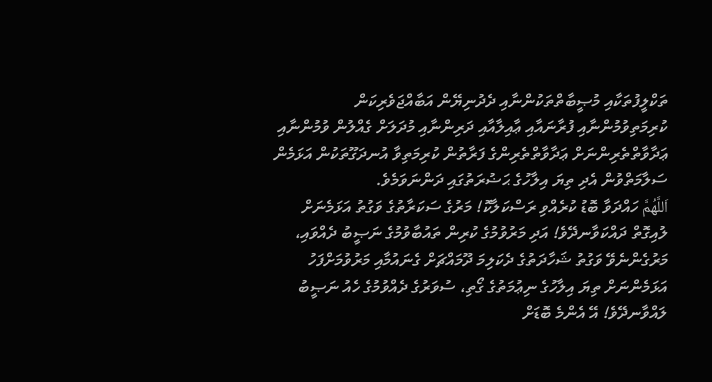ތަކްލީފުތަކާއި މުޞީބާތްތަކުންނާއި ދެދުނިޔޭން އަބާއްޖަވެރިކަން ކުރިމަތިވުމުންނާއި ފުރާނައާއި ޢާއިލާއާއި ދަރިންނާއި މުދަލަށް ގެއްލުން ވުމުންނާއި ޢަދާވާތްތެރިންނަށް ޢަދާވާތްތެރިންގެ ފަރާތުން ކުރިމަތިވާ އުނދަގޫތަކުން އަޅަމެން ސަލާމަތްވުން އެދި ތިޔަ އިލާހުގެ ޙަޟުރަތުގައި ދަންނަވަމެވެ.
اَللَّهُمَّ ހައްދަވާ ބޮޑު ކުރެއްވި ރަސްކަލާކޮ! މަރުގެ ސަކަރާތުގެ ވަގުތު އަޅަމެނަށް ލުއިގޮތް ދައްކަވާނދޭވެ! އަދި މަރުވުމުގެ ކުރިން ތައުބާވުމުގެ ނަޞީބު ދެއްވައި، މަރުގެންނެވޭ ވަގުތު ޝަހާދަތުގެ ދެކަލިމަ ދޫމައްޗަށް ގެނައުމާއި މަރުވުމަށްފަހު އަޅަމެންނަށް ތިޔަ އިލާހުގެ ނިޢުމަތުގެ ގޯތި، ސުވަރުގެ ދެއްވުމުގެ ހެއު ނަޞީބު ލައްވާނދޭވެ! އޭ އެންމެ ބޮޑަށް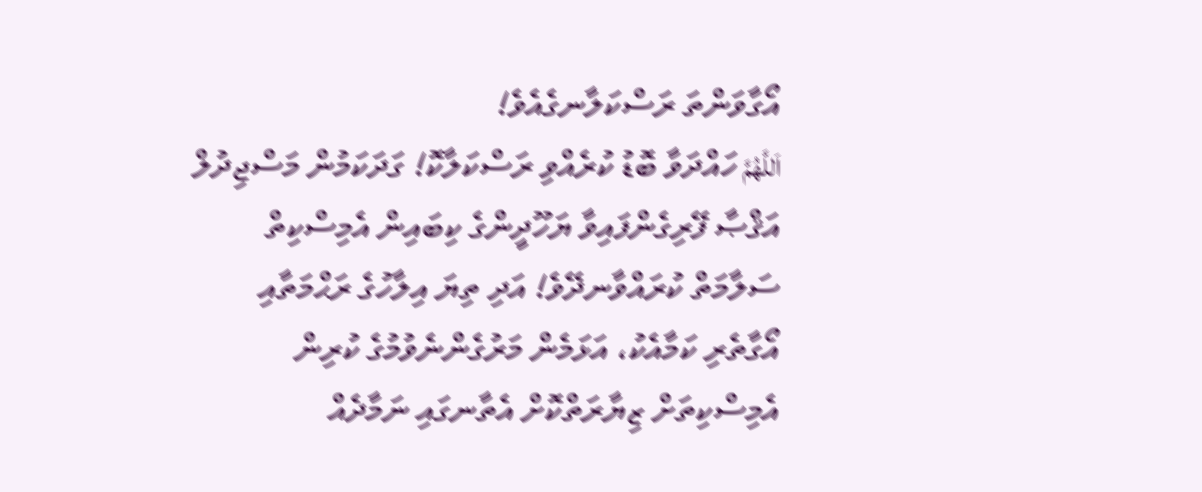އޯގާވަންތަ ރަސްކަލާނގެއެވެ!
اَللَّهُمَّ ހައްދަވާ ބޮޑު ކުރެއްވި ރަސްކަލާކޮ! ގަދަކަމުން މަސްޖިދުލް އަޤްޞާ ފޭރިގެންފައިވާ ޔަހޫދީންގެ ކިބައިން އެމިސްކިތް ސަލާމަތް ކުރައްވާނދޭވެ! އަދި ތިޔަ އިލާހުގެ ރަޙްމަތާއި އޯގާތެރި ކަމާއެކު، އަޅަމެން މަރުގެންނެވުމުގެ ކުރިން އެމިސްކިތަށް ޒިޔާރަތްކޮށް އެތާނގައި ނަމާދެއް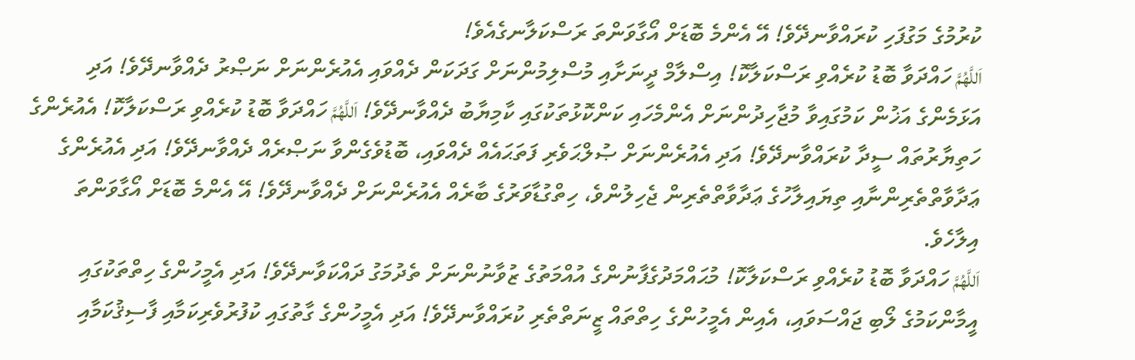ކުރުމުގެ މަގުފަހި ކުރައްވާނދޭވެ! އޭ އެންމެ ބޮޑަށް އޯގާވަންތަ ރަސްކަލާނގެއެވެ!
اَللَّهُمَّ ހައްދަވާ ބޮޑު ކުރެއްވި ރަސްކަލާކޮ! އިސްލާމް ދީނަށާއި މުސްލިމުންނަށް ގަދަކަން ދެއްވައި އެއުރެންނަށް ނަޞްރު ދެއްވާނދޭވެ! އަދި އަޅަމެންގެ އަޚުން ކަމުގައިވާ މުޖާހިދުންނަށް އެންމެހައި ކަންކޮޅުތަކުގައި ކާމިޔާބު ދެއްވާނދޭވެ! اَللَّهُمَّ ހައްދަވާ ބޮޑު ކުރެއްވި ރަސްކަލާކޮ! އެއުރެންގެ ހަތިޔާރުތައް ސީދާ ކުރައްވާނދޭވެ! އަދި އެއުރެންނަށް ޞުލްޙަވެރި ފަތަޙައެއް ދެއްވައި، ބޮޑުވެގެންވާ ނަޞްރެއް ދެއްވާނދޭވެ! އަދި އެއުރެންގެ ޢަދާވާތްތެރިންނާއި ތިޔައިލާހުގެ ޢަދާވާތްތެރިން ޖެހިލުންވެ، ހިތްގުޑާވަރުގެ ބާރެއް އެއުރެންނަށް ދެއްވާނދޭވެ! އޭ އެންމެ ބޮޑަށް އޯގާވަންތަ އިލާހެވެ.
اَللَّهُمَّ ހައްދަވާ ބޮޑު ކުރެއްވި ރަސްކަލާކޮ! މުޙައްމަދުގެފާނުންގެ އުއްމަތުގެ ޒުވާނުންނަށް ތެދުމަގު ދައްކަވާނދޭވެ! އަދި އެމީހުންގެ ހިތްތަކުގައި އީމާންކަމުގެ ލޯބި ޖައްސަވައި، އެއިން އެމީހުންގެ ހިތްތައް ޒީނަތްތެރި ކުރައްވާނދޭވެ! އަދި އެމީހުންގެ ގާތުގައި ކުފުރުވެރިކަމާއި ފާސިޤުކަމާއި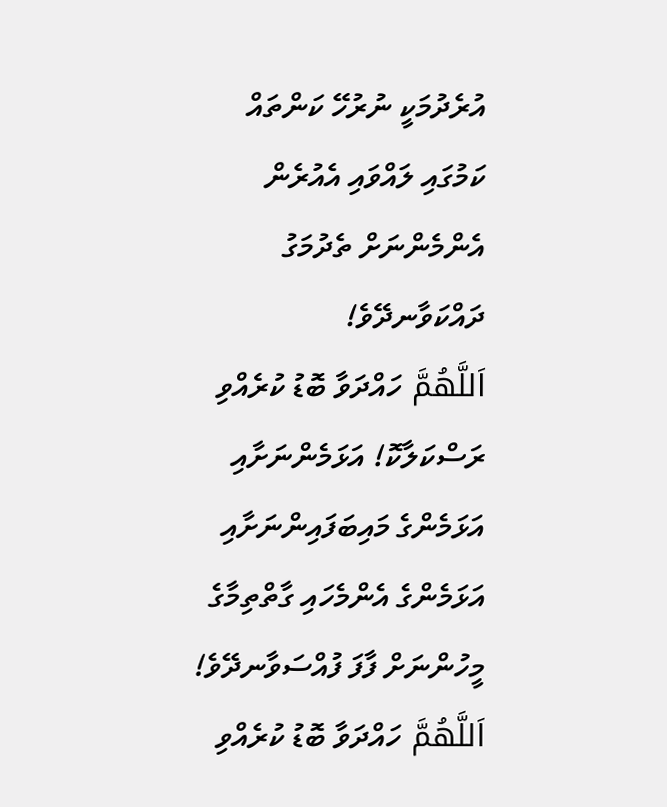އުރެދުމަކީ ނުރުހޭ ކަންތައް ކަމުގައި ލައްވައި އެއުރެން އެންމެންނަށް ތެދުމަގު ދައްކަވާނދޭވެ!
اَللَّهُمَّ ހައްދަވާ ބޮޑު ކުރެއްވި ރަސްކަލާކޮ! އަޅަމެންނަށާއި އަޅަމެންގެ މައިބަފައިންނަށާއި އަޅަމެންގެ އެންމެހައި ގާތްތިމާގެ މީހުންނަށް ފާފަ ފުއްސަވާނދޭވެ! اَللَّهُمَّ ހައްދަވާ ބޮޑު ކުރެއްވި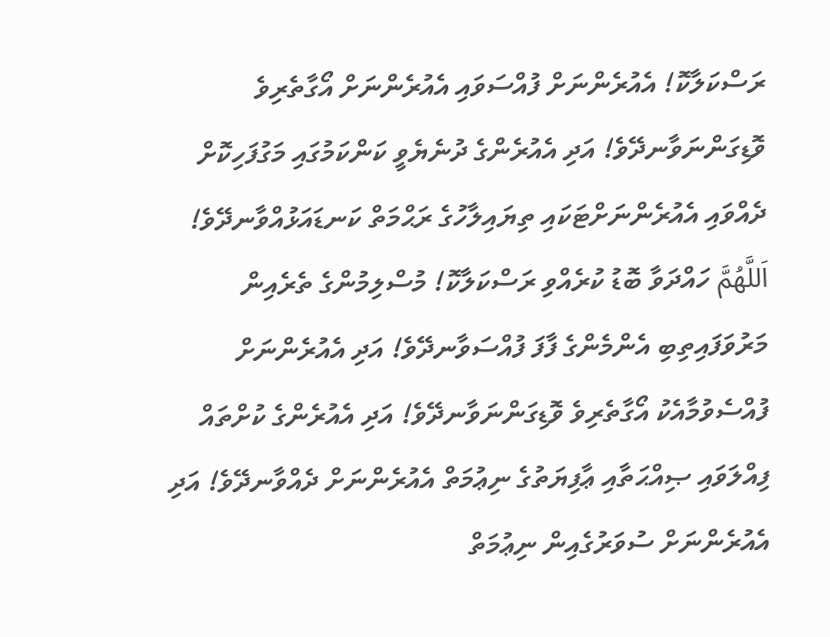ރަސްކަލާކޮ! އެއުރެންނަށް ފުއްސަވައި އެއުރެންނަށް އޯގާތެރިވެ ވޮޑިގަންނަވާނދޭވެ! އަދި އެއުރެންގެ ދުނެޔެވީ ކަންކަމުގައި މަގުފަހިކޮށް ދެއްވައި އެއުރެންނަށްޓަކައި ތިޔައިލާހުގެ ރަޙްމަތް ކަނޑައަޅުއްވާނދޭވެ!
اَللَّهُمَّ ހައްދަވާ ބޮޑު ކުރެއްވި ރަސްކަލާކޮ! މުސްލިމުންގެ ތެރެއިން މަރުވަފައިތިބި އެންމެންގެ ފާފަ ފުއްސަވާނދޭވެ! އަދި އެއުރެންނަށް ފުއްސެވުމާއެކު އޯގާތެރިވެ ވޮޑިގަންނަވާނދޭވެ! އަދި އެއުރެންގެ ކުށްތައް ފިއްލަވައި ޞިއްޙަތާއި ޢާފިޔަތުގެ ނިޢުމަތް އެއުރެންނަށް ދެއްވާނދޭވެ! އަދި އެއުރެންނަށް ސުވަރުގެއިން ނިޢުމަތް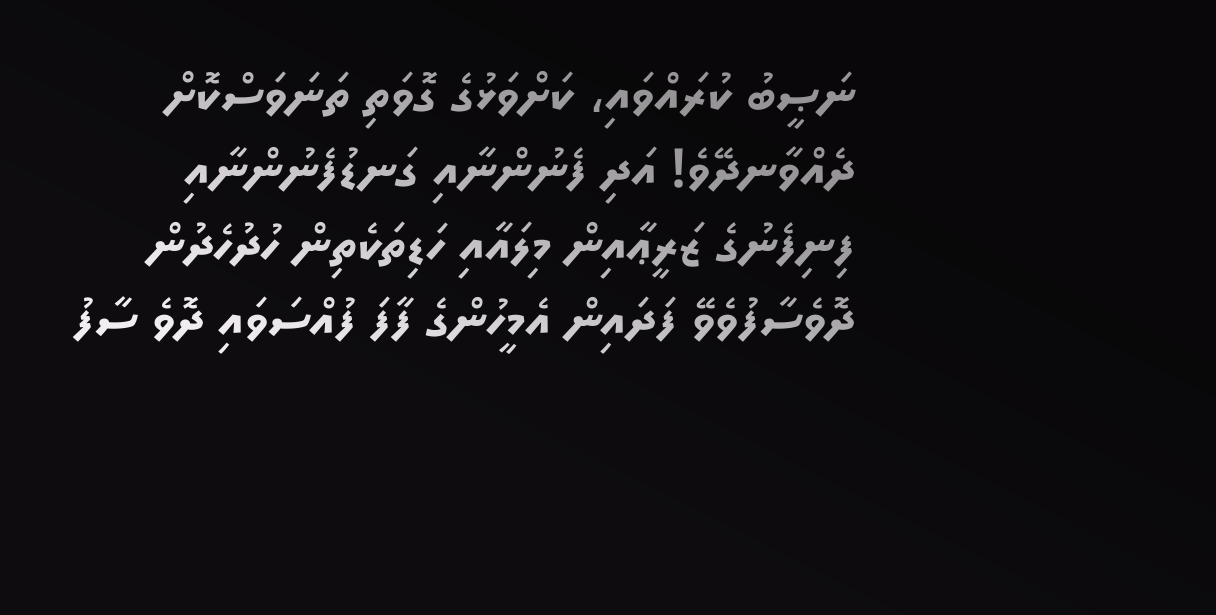ނަޞީބު ކުރައްވައި، ކަށްވަޅުގެ ގޮވަތި ތަނަވަސްކޮށް ދެއްވާނދޭވެ! އަދި ފެނުންނާއި ގަނޑުފެނުންނާއި ފިނިފެނުގެ ޒަރީޢާއިން މިލައާއި ހަޑިތަކެތިން ހުދުހެދުން ދޮވެސާފުވެވޭ ފަދައިން އެމީހުންގެ ފާފަ ފުއްސަވައި ދޮވެ ސާފު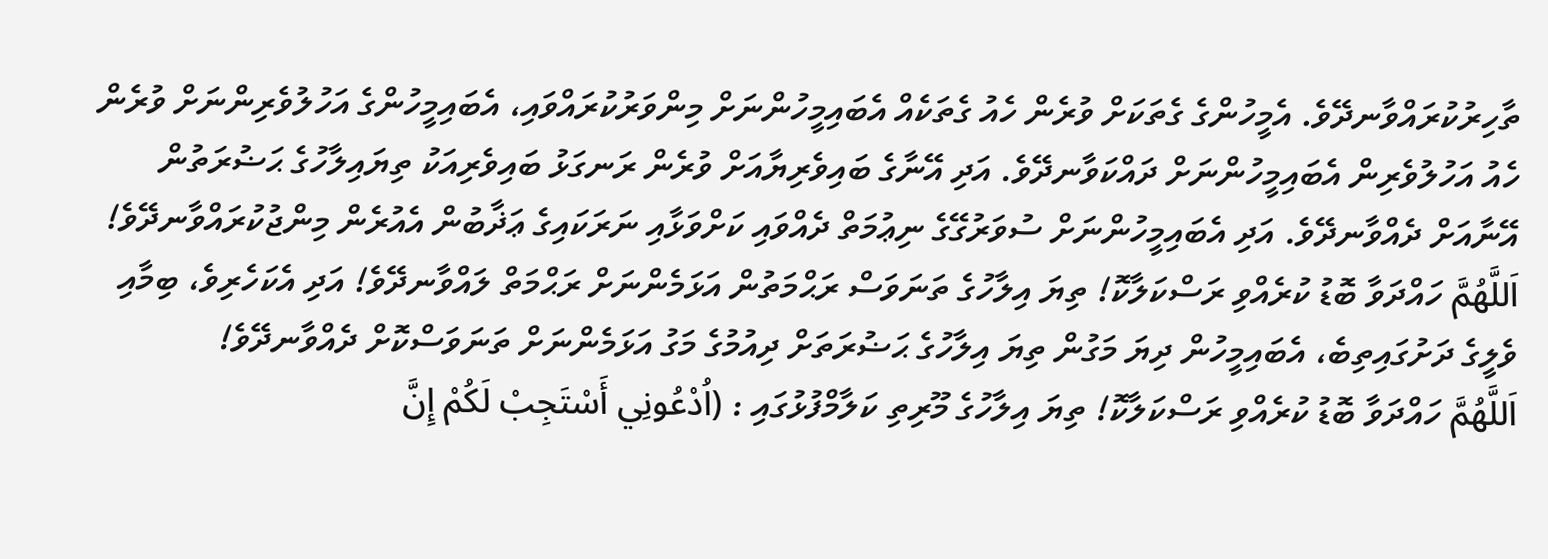ތާހިރުކުރައްވާނދޭވެ. އެމީހުންގެ ގެތަކަށް ވުރެން ހެއު ގެތަކެއް އެބައިމީހުންނަށް މިންވަރުކުރައްވައި، އެބައިމީހުންގެ އަހުލުވެރިންނަށް ވުރެން ހެއު އަހުލުވެރިން އެބައިމީހުންނަށް ދައްކަވާނދޭވެ. އަދި އޭނާގެ ބައިވެރިޔާއަށް ވުރެން ރަނގަޅު ބައިވެރިއަކު ތިޔައިލާހުގެ ޙަޟުރަތުން އޭނާއަށް ދެއްވާނދޭވެ. އަދި އެބައިމީހުންނަށް ސުވަރުގޭގެ ނިޢުމަތް ދެއްވައި ކަށްވަޅާއި ނަރަކައިގެ ޢަޛާބުން އެއުރެން މިންޖުކުރައްވާނދޭވެ! اَللَّهُمَّ ހައްދަވާ ބޮޑު ކުރެއްވި ރަސްކަލާކޮ! ތިޔަ އިލާހުގެ ތަނަވަސް ރަޙްމަތުން އަޅަމެންނަށް ރަޙްމަތް ލައްވާނދޭވެ! އަދި އެކަހެރިވެ، ބިމާއި ވެލީގެ ދަށުގައިތިބެ، އެބައިމީހުން ދިޔަ މަގުން ތިޔަ އިލާހުގެ ޙަޟުރަތަށް ދިއުމުގެ މަގު އަޅަމެންނަށް ތަނަވަސްކޮށް ދެއްވާނދޭވެ!
اَللَّهُمَّ ހައްދަވާ ބޮޑު ކުރެއްވި ރަސްކަލާކޮ! ތިޔަ އިލާހުގެ މޫރިތި ކަލާމްފުޅުގައި : (اُدْعُونِي أَسْتَجِبْ لَكُمْ إِنَّ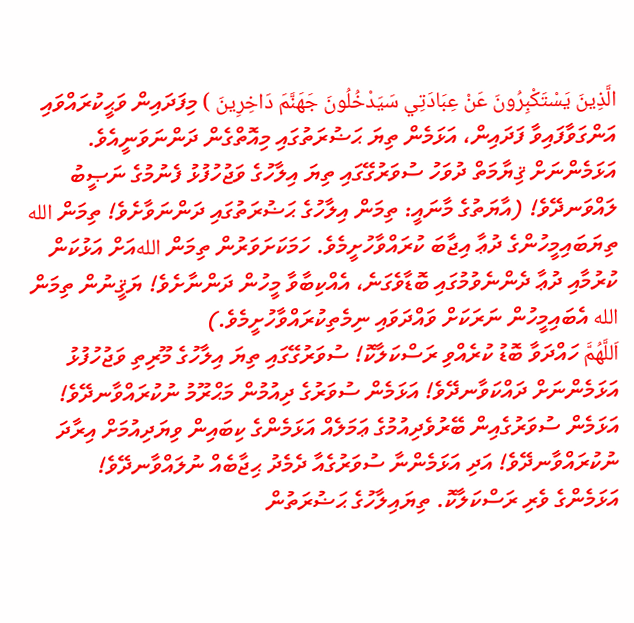الَّذِينَ يَسْتَكْبِرُونَ عَنْ عِبَادَتِي سَيَدْخُلُونَ جَهَنَّمَ دَاخِرِينَ ) މިފަދައިން ވަޙީކުރައްވައި އަންގަވާފައިވާ ފަދައިން، އަޅަމެން ތިޔަ ޙަޟުރަތުގައި މިއޮތްގެން ދަންނަވަނީއެވެ. އަޅަމެންނަށް ޤިޔާމަތް ދުވަހު ސުވަރުގޭގައި ތިޔަ އިލާހުގެ ވަޖުހުފުޅު ފެނުމުގެ ނަޞީބު ލައްވަނދޭވެ! (އާޔަތުގެ މާނައީ: ތިމަން އިލާހުގެ ޙަޟުރަތުގައި ދަންނަވާށެވެ! ތިމަން الله ތިޔަބައިމީހުންގެ ދުޢާ އިޖާބަ ކުރައްވާހުށީމެވެ. ހަމަކަށަވަރުން ތިމަން اللهއަށް އަޅުކަން ކުރުމާއި ދުޢާ ދެންނެވުމުގައި ބޮޑާވެގަނެ، އެއްކިބާވާ މީހުން ދަންނާށެވެ! ޔަޤީނުން ތިމަން الله އެބައިމީހުން ނަރަކަށް ވައްދަވައި ނިމެތިކުރައްވާހުށީމެވެ.)
اَللَّهُمَّ ހައްދަވާ ބޮޑު ކުރެއްވި ރަސްކަލާކޮ! ސުވަރުގޭގައި ތިޔަ އިލާހުގެ މޫރިތި ވަޖުހުފުޅު އަޅަމެންނަށް ދައްކަވާނދޭވެ! އަޅަމެން ސުވަރުގެ ދިއުމުން މަޙްރޫމު ނުކުރައްވާނދޭވެ! އަޅަމެން ސުވަރުގެއިން ބޭރުވެދިއުމުގެ ޢަމަލެއް އަޅަމެންގެ ކިބައިން ވިޔަދިއުމަށް އިރާދަ ނުކުރައްވާނދޭވެ! އަދި އަޅަމެންނާ ސުވަރުގެއާ ދެމެދު ޙިޖާބެއް ނުލައްވާނދޭވެ!
އަޅަމެންގެ ވެރި ރަސްކަލާކޮ. ތިޔައިލާހުގެ ޙަޟުރަތުން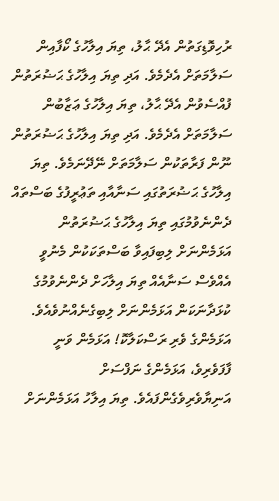ރުހިވޮޑިގަތުން އެދޭ ޙާލު، ތިޔަ އިލާހުގެ ކޯފާއިން ސަލާމަތަށް އެދެމެވެ. އަދި ތިޔަ އިލާހުގެ ޙަޟުރަތުން ފުއްސެވުން އެދޭ ޙާލު، ތިޔަ އިލާހުގެ ޢަޒާބުން ސަލާމަތަށް އެދެމެވެ. އަދި ތިޔަ އިލާހުގެ ޙަޟުރަތުން ނޫން ފަރާތަކުން ސަލާމަތަށް ނޭދޭނަމެވެ. ތިޔަ އިލާހުގެ ޙަޟުރަތުގައި ސަނާއާއި ތަޢުރީފުގެ ބަސްތައް ދެންނެވުމުގައި ތިޔަ އިލާހުގެ ޙަޟުރަތުން އަޅަމެންނަށް ލިބިފައިވާ ބަސްތަކަކުން މެނުވީ އެއްވެސް ސަނާއެއް ތިޔަ އިލާހަށް ދެންނެވުމުގެ ކުޅަދާނަކަން އަޅަމެންނަށް ލިބިގެނެއްނުވެއެވެ.
އަޅަމެންގެ ވެރި ރަސްކަލާކޮ! އަޅަމެން ވަނީ ފާފަވެރިވެ، އަޅަމެންގެ ނަފްސަށް އަނިޔާވެރިވެގެންފައެވެ. ތިޔަ އިލާހު އަޅަމެންނަށް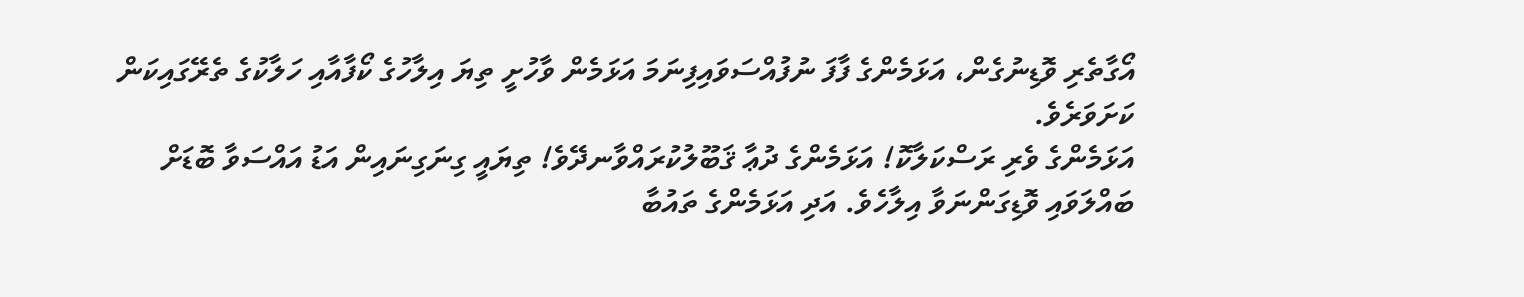އޯގާތެރި ވޮޑިނުގެން، އަޅަމެންގެ ފާފަ ނުފުއްސަވައިފިނަމަ އަޅަމެން ވާހުށީ ތިޔަ އިލާހުގެ ކޯފާއާއި ހަލާކުގެ ތެރޭގައިކަން ކަށަވަރެވެ.
އަޅަމެންގެ ވެރި ރަސްކަލާކޮ! އަޅަމެންގެ ދުޢާ ޤަބޫލުކުރައްވާނދޭވެ! ތިޔައީ ގިނަގިނައިން އަޑު އައްސަވާ ބޮޑަށް ބައްލަވައި ވޮޑިގަންނަވާ އިލާހެވެ. އަދި އަޅަމެންގެ ތައުބާ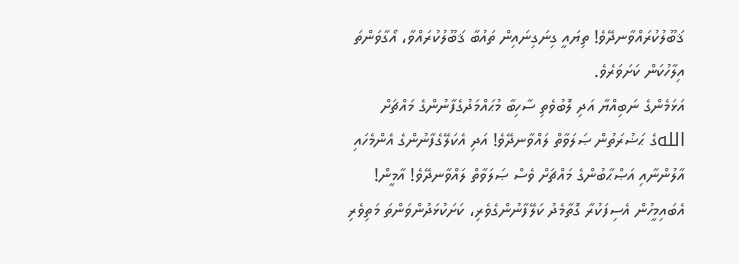ޤަބޫލުކުރައްވާނދޭވެ! ތިޔައީ ގިނަގިނައިން ތައުބާ ޤަބޫލުކުރައްވާ، އޯގާވަންތަ އިލާހުކަން ކަށަވަރެވެ.
އަޅަމެންގެ ނަބިއްޔާ އަދި ލޮބުވެތި ސާހިބާ މުޙައްމަދުގެފާނުންގެ މައްޗަށް اللهގެ ޙަޟުރަތުން ޞަލަވާތް ލައްވާނދޭވެ! އަދި އެކަލޭގެފާނުންގެ އެންމެހައި އާލުންނާއި އަޞްޙާބުންގެ މައްޗަށް ވެސް ޞަލަވާތް ލައްވާނދޭވެ! އާމީން!
އެބައިމީހުން އެސިފަކުރާ ގޮތާމެދު ކަލޭފާނުންގެވެރި، ކަށަކުޅަދުންވަންތަ މަތިވެރި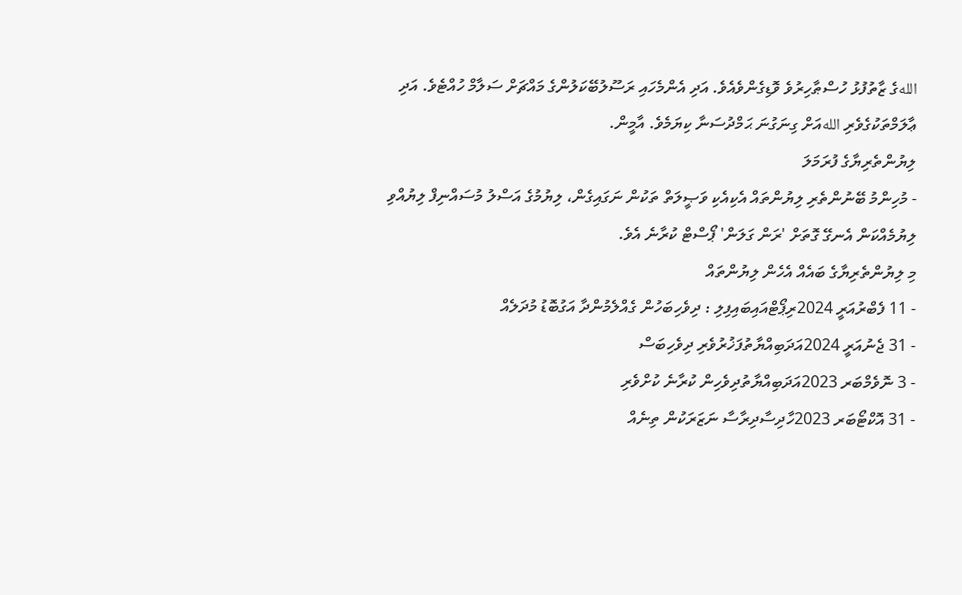اللهގެ ޒާތުފުޅު ހުސްޠާހިރުވެ ވޮޑިގެންވެއެވެ. އަދި އެންމެހައި ރަސޫލުބޭކަލުންގެ މައްޗަށް ސަލާމް ހުއްޓެވެ. އަދި ޢާލަމްތަކުގެވެރި اللهއަށް ގިނަގުނަ ޙަމްދުސަނާ ކިޔަމެވެ. އާމީން.
ލިޔުންތެރިޔާގެ ފުރަމަލަ
- މުހިންމު ބޭނުންތެރި ލިޔުންތައް އެކިއެކި ވަޞީލަތް ތަކުން ނަގައިގެން، ލިޔުމުގެ އަސްލު މުސައްނިފް ލިޔުއްވި ލިޔުމެއްކަން އެނގޭ ގޮތަށް 'ރަން ގަލަން' ޕޯސްޓް ކުރާނެ އެވެ.
މި ލިޔުންތެރިޔާގެ ބައެއް އެހެން ލިޔުންތައް
- 11 ފެބްރުއަރީ 2024ރިޕޯޓްއައިބައިފިލި : ދިވެހިބަހުން ގެއްލެމުންދާ އަގުބޮޑު މުދަލެއް
- 31 ޖެނުއަރީ 2024އަދަބިއްޔާތުފަޚުރުވެރި ދިވެހިބަސް
- 3 ނޮވެމްބަރ 2023އަދަބިއްޔާތުދިވެހިން ކުރާނެ ކުށްވެރި
- 31 އޮކްޓޯބަރ 2023ހާދިސާދިރާސާ ނަޒަރަކުން ތިނެއް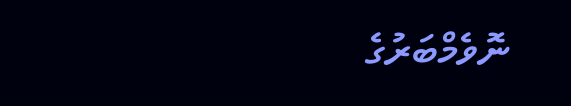ނޮވެމްބަރުގެ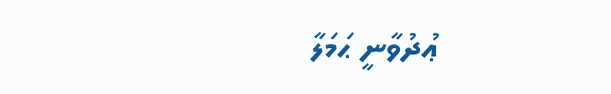ޢުދުވާނީ ޙަމަލާ